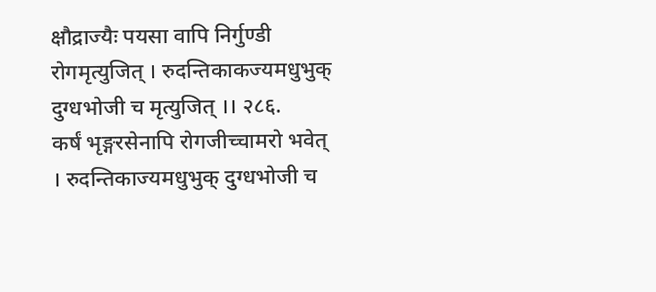क्षौद्राज्यैः पयसा वापि निर्गुण्डी रोगमृत्युजित् । रुदन्तिकाकज्यमधुभुक् दुग्धभोजी च मृत्युजित् ।। २८६.
कर्षं भृङ्गरसेनापि रोगजीच्चामरो भवेत् । रुदन्तिकाज्यमधुभुक् दुग्धभोजी च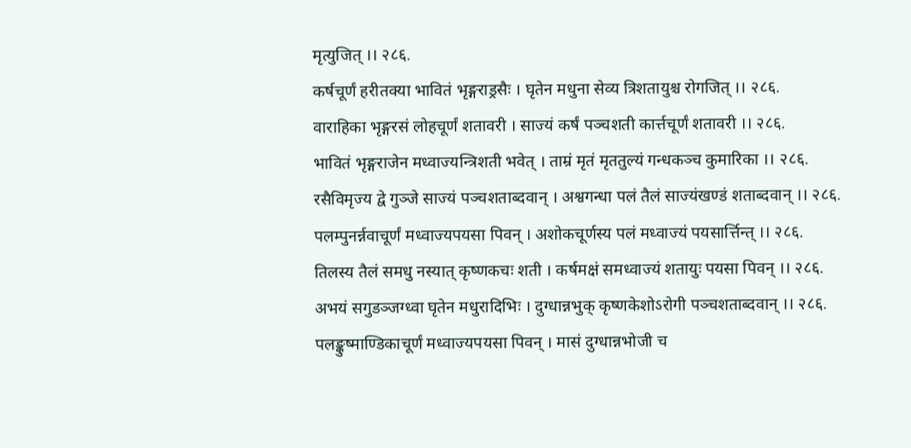मृत्युजित् ।। २८६.
कर्षचूर्णं हरीतक्या भावितं भृङ्गराड्रसैः । घृतेन मधुना सेव्य त्रिशतायुश्च रोगजित् ।। २८६.
वाराहिका भृङ्गरसं लोहचूर्णं शतावरी । साज्यं कर्षं पञ्चशती कार्त्तचूर्णं शतावरी ।। २८६.
भावितं भृङ्गराजेन मध्वाज्यन्त्रिशती भवेत् । ताम्रं मृतं मृततुल्यं गन्धकञ्च कुमारिका ।। २८६.
रसैविमृज्य द्वे गुञ्जे साज्यं पञ्चशताब्दवान् । अश्वगन्धा पलं तैलं साज्यंखण्डं शताब्दवान् ।। २८६.
पलम्पुनर्न्नवाचूर्णं मध्वाज्यपयसा पिवन् । अशोकचूर्णस्य पलं मध्वाज्यं पयसार्त्तिन्त् ।। २८६.
तिलस्य तैलं समधु नस्यात् कृष्णकचः शती । कर्षमक्षं समध्वाज्यं शतायुः पयसा पिवन् ।। २८६.
अभयं सगुडञ्जग्ध्वा घृतेन मधुरादिभिः । दुग्धान्नभुक् कृष्णकेशोऽरोगी पञ्चशताब्दवान् ।। २८६.
पलङ्कुष्माण्डिकाचूर्णं मध्वाज्यपयसा पिवन् । मासं दुग्धान्नभोजी च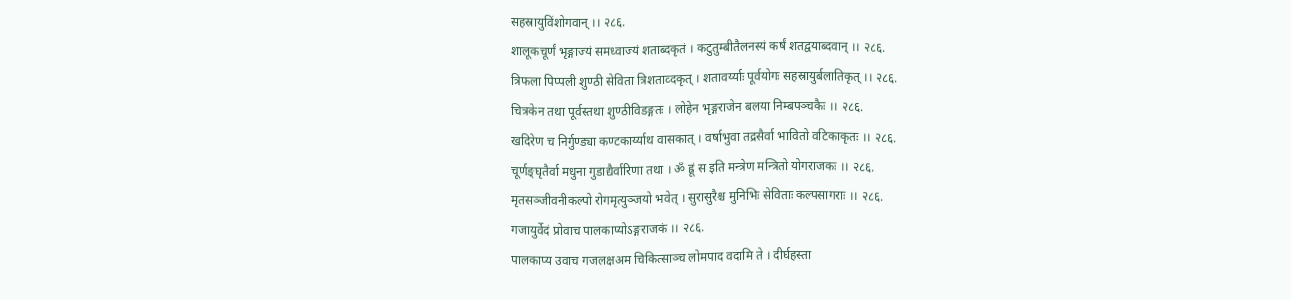सहस्रायुविंशोगवान् ।। २८६.
शालूकचूर्णं भृङ्गाज्यं समध्वाज्यं शताब्दकृतं । कटुतुम्बीतैलनस्यं कर्षं शतद्वयाब्दवान् ।। २८६.
त्रिफला पिप्पली शुण्ठी सेविता त्रिशताव्दकृत् । शतावर्य्याः पूर्वयोगः सहस्रायुर्बलातिकृत् ।। २८६.
चित्रकेन तथा पूर्वस्तथा शुण्ठीविडङ्गतः । लोहेन भृङ्गराजेन बलया निम्बपञ्चकैः ।। २८६.
खदिरेण च निर्गुण्ड्या कण्टकार्य्याथ वासकात् । वर्षाभुवा तद्रसैर्वा भावितो वटिकाकृतः ।। २८६.
चूर्णङ्घृतैर्वा मधुना गुडाद्यैर्वारिणा तथा । ॐ ह्रूं स इति मन्त्रेण मन्त्रितो योगराजकः ।। २८६.
मृतसञ्जीवनीकल्पो रोगमृत्युञ्जयो भवेत् । सुरासुरैश्च मुनिभिः सेविताः कल्पसागराः ।। २८६.
गजायुर्वेदं प्रोवाच पालकाप्योऽङ्गराजकं ।। २८६.
पालकाप्य उवाच गजलक्षअम चिकित्साञ्च लोमपाद वदामि ते । दीर्घहस्ता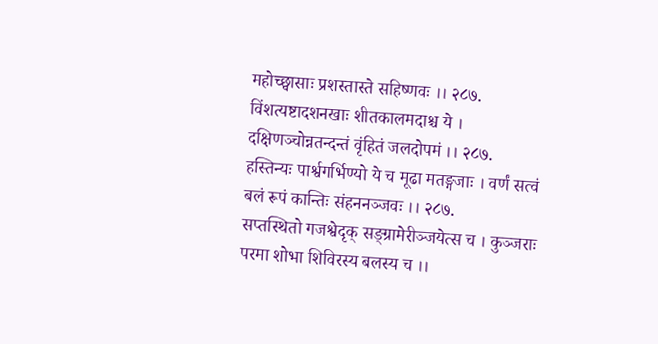महोच्छ्वासाः प्रशस्तास्ते सहिष्णवः ।। २८७.
विंशत्यष्टादशनखाः शीतकालमदाश्च ये । दक्षिणञ्चोन्नतन्दन्तं वृंहितं जलदोपमं ।। २८७.
हस्तिन्यः पार्श्वगर्भिण्यो ये च मूढा मतङ्गजाः । वर्णं सत्वं बलं रूपं कान्तिः संहननञ्जवः ।। २८७.
सप्तस्थितो गजश्वेदृक् सङ्ग्रामेरीञ्जयेत्स च । कुञ्जराः परमा शोभा शिविरस्य बलस्य च ।।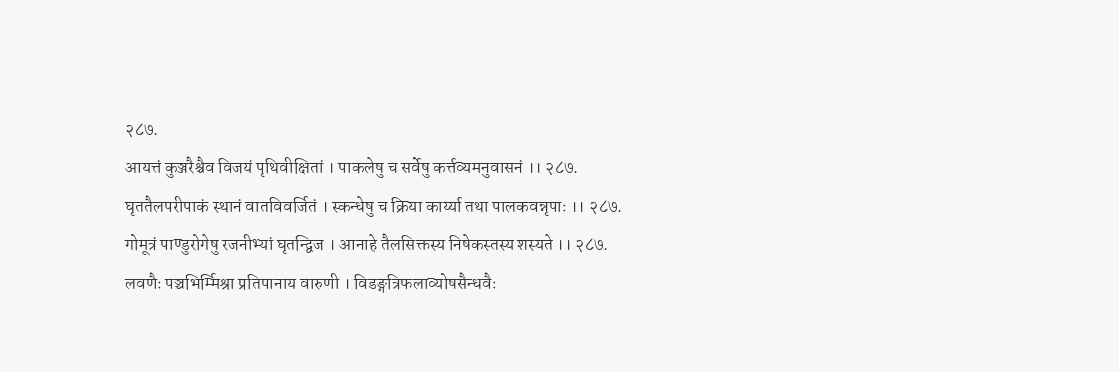२८७.
आयत्तं कुञ्जरैश्चैव विजयं पृथिवीक्षितां । पाकलेषु च सर्वेषु कर्त्तव्यमनुवासनं ।। २८७.
घृततैलपरीपाकं स्थानं वातविवर्जितं । स्कन्धेषु च क्रिया कार्य्या तथा पालकवन्नृपाः ।। २८७.
गोमूत्रं पाण्डुरोगेषु रजनीभ्यां घृतन्द्विज । आनाहे तैलसिक्तस्य निषेकस्तस्य शस्यते ।। २८७.
लवणैः पञ्चभिर्म्मिश्रा प्रतिपानाय वारुणी । विडङ्गत्रिफलाव्योषसैन्धवैः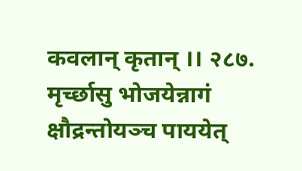कवलान् कृतान् ।। २८७.
मृर्च्छासु भोजयेन्नागं क्षौद्रन्तोयञ्च पाययेत्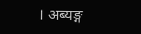। अब्यङ्ग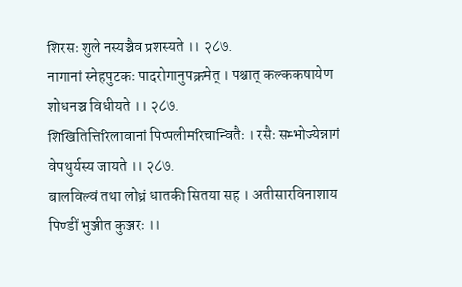शिरसः शुले नस्यञ्चैव प्रशस्यते ।। २८७.
नागानां स्नेहपुटकः पादरोगानुपक्रमेत् । पश्चात् कल्ककषायेण शोधनञ्च विधीयते ।। २८७.
शिखितित्तिरिलावानां पिप्पलीमरिचान्वितैः । रसैः सम्भोज्येन्नागं वेपथुर्यस्य जायते ।। २८७.
बालविल्वं तथा लोध्रं धातकी सितया सह । अतीसारविनाशाय पिण्डीं भुञ्जीत कुञ्जरः ।।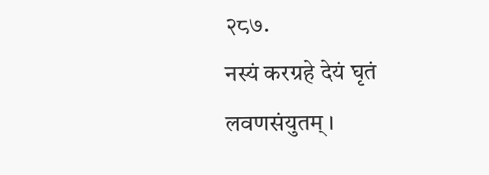२८७.
नस्यं करग्रहे देयं घृतं लवणसंयुतम् ।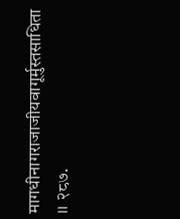मागधीनागराजाजीयवागूर्मुस्तसाधिता ।। २८७.